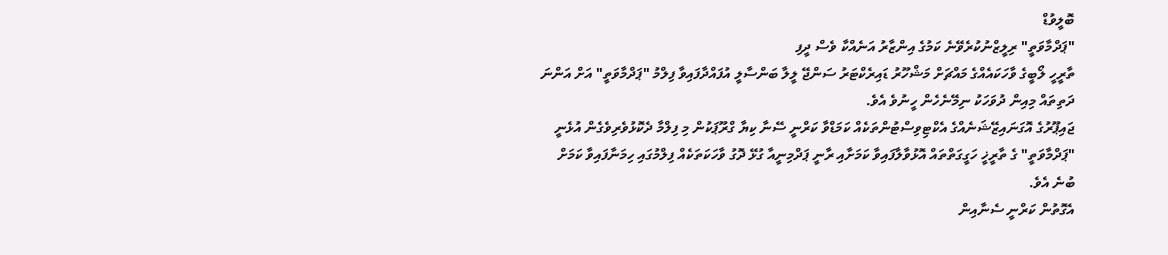ބޮލީވުޑް
"ޕަދްމާވަތީ" ރިލީޒްނުކުރެވޭނެ ކަމުގެ އިންޒާރު އަނެއްކާ ވެސް ދީފި
ތާރީހީ ލޯބީގެ ވާހަކައެއްގެ މައްޗަށް މަޝްހޫރު ޑައިރެކްޓަރު ސަންޖޭ ލީލާ ބަންސާލީ އުފައްދާފައިވާ ފިލްމު "ޕަދްމާވަތީ" އަށް އަންނަ ދަތިތައް މިއިން ދުވަހަކު ނިމޭނެހެން ހީނުވެ އެވެ.
ޖައިޕޫރުގެ އޮގަނައިޒޭޝަނެއްގެ އެކްޓިވިސްޓުންތަކެއް ކަމަޑްވާ ކަރްނީ ސޭނާ ކިޔާ ގްރޫޕަކުން މި ފިލްމާ ދެކޮޅުވެރިވެގެން އުޅެނީ "ޕަދްމާވަތީ" ގެ ތާރީޚީ ހަގީގަތްތައް އޮޅުވާލާފައިވާ ކަމަށާއި ރާނީ ޕަދްމިނީއާ ގުޅޭ ދޮގު ވާހަކަތަކެއް ފިލްމުގައި ހިމަނާފައިވާ ކަމަށް ބުނެ އެވެ.
އެގޮތުން ކަރްނީ ސެނާއިން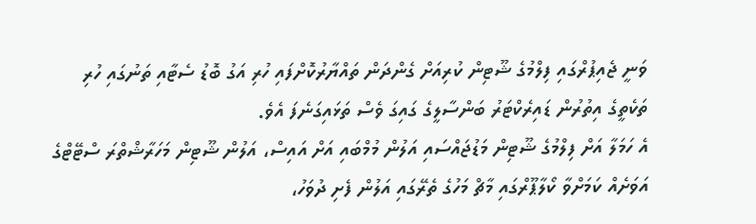ވަނީ ޖެއިޕުރްގައި ފިލްމުގެ ޝޫޓިން ކުރިއަށް ގެންދަން ތައްޔާރުކޮށްފައި ހުރި އަގު ބޮޑު ސެޓާއި ތަނުގައި ހުރި ތަކެތީގެ އިތުރުން ޑައިރެކްޓަރު ބަންސާލީގެ ގައިގަ ވެސް ތަޅައިގަނެފަ އެވެ.
އެ ހަމަލާ އަށް ފިލްމުގެ ޝޫޓިން މަޑުޖައްސައި އަލުން މުމްބައި އަށް އައިސް، އަލުން ޝޫޓިން މަހަރާޝްތްރަ ސްޓޭޓްގެ އަވަށެއް ކަމަށްވާ ކޯލާޕޫރްގައި މާޗް މަހުގެ ތެރޭގައި އަލުން ފެށި ދުވަހު،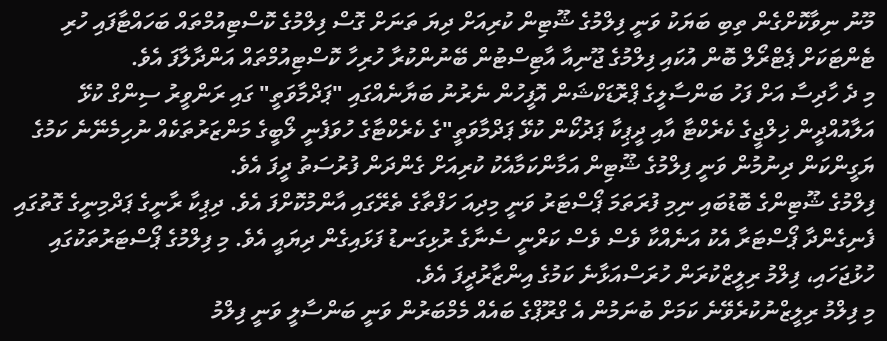މޫނު ނިވާކޮށްގެން ތިބި ބަޔަކު ވަނީ ފިލްމުގެ ޝޫޓިން ކުރިއަށް ދިޔަ ތަނަށް ގޮސް ފިލްމުގެ ކޮސްޓިއުމްތައް ބަހައްޓާފައި ހުރި ޓެންޓަކަށް ޕެޓްރޯލް ބޮން އުކައި ފިލްމުގެ ޖޫނިއާ އާޓިސްޓުން ބޭނުންކުރާ ހުރިހާ ކޮސްޓިއުމްތައް އަންދާލާފަ އެވެ.
މި ދެ ހާދިސާ އަށް ފަހު ބަންސާލީގެ ޕްރޮޑަކްޝަން އޮފީހުން ނެރުނު ބަޔާނެއްގައި "ޕަދްމާވަތީ" ގައި ރަންވީރު ސިންގް ކުޅޭ އަލާއުއްދީން ޚިލްޖީގެ ކެރެކްޓާ އާއި ދީޕިކާ ޕަދުކޯން ކުޅޭ ޕަދްމާވަތީ"ގެ ކެރެކްޓާގެ ހުވަފެނީ ލޯބީގެ މަންޒަރުތަކެއް ނުހިމެނޭނެ ކަމުގެ ޔަގީންކަން ދިނުމުން ވަނީ ފިލްމުގެ ޝޫޓިން އަމާންކަމާއެކު ކުރިއަށް ގެންދަން ފުރުސަތު ދީފަ އެވެ.
ފިލްމުގެ ޝޫޓިންގެ ބޮޑުބައި ނިމި ފުރަތަމަ ޕޯސްޓަރު ވަނީ މިދިއަ ހަފްތާގެ ތެރޭގައި އާންމުކޮށްފަ އެވެ. ދިޕިކާ ރާނީގެ ޕަދްމިނީގެ ގޮތުގައި ފެނިގެންދާ ޕޯސްޓަރާ އެކު އަނެއްކާ ވެސް ވެސް ކަރްނީ ސެނާގެ ރުޅިގަނޑު ފަޅައިގެން ދިޔައީ އެވެ. މި ފިލްމުގެ ޕޯސްޓަރުތަކުގައި ހުޅުޖަހައި، ފިލްމު ރިލީޒްކުރަން ހުރަސްއަޅާނެ ކަމުގެ އިންޒާރުދީފަ އެވެ.
މި ފިލްމު ރިލީޒްނުކުރެވޭނެ ކަމަށް ބުނަމުން އެ ގްރޫޕްގެ ބައެއް މެމްބަރުން ވަނީ ބަންސާލީ ވަނީ ފިލްމު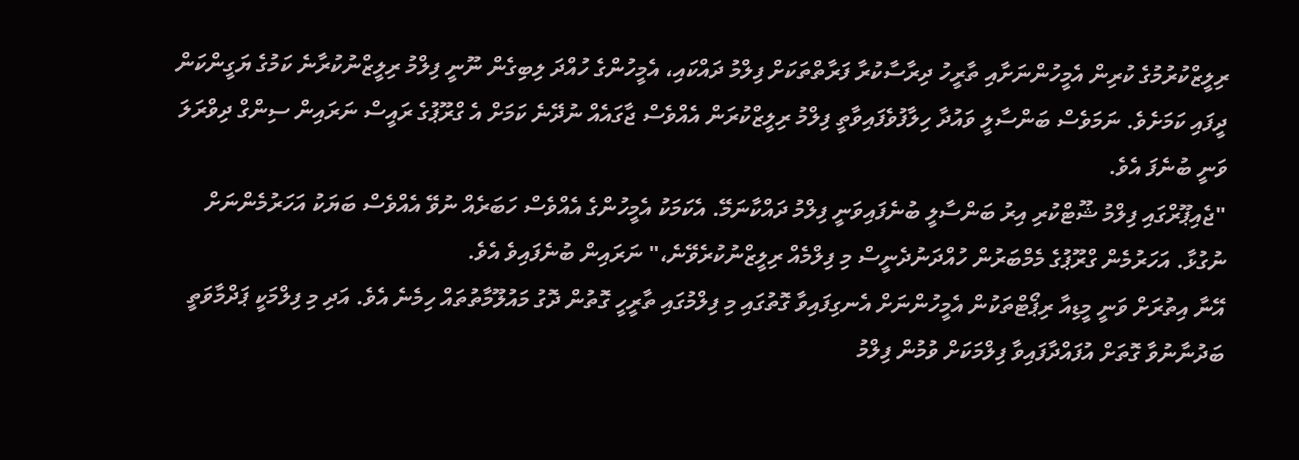ރިލީޒްކުރުމުގެ ކުރިން އެމީހުންނަށާއި ތާރީހު ދިރާސާކުރާ ފަރާތްތަކަށް ފިލްމު ދައްކައި، އެމީހުންގެ ހުއްދަ ލިބިގެން ނޫނީ ފިލްމު ރިލީޒްނުކުރާނެ ކަމުގެ ޔަގީންކަން ދީފައި ކަމަށެވެ. ނަމަވެސް ބަންސާލީ ވައުދާ ހިލާފުވެފައިވާތީ ފިލްމު ރިލީޒްކުރަން އެއްވެސް ޖާގައެއް ނުދޭނެ ކަމަށް އެ ގްރޫޕުގެ ރައީސް ނަރައިން ސިންގް ދިވްރަލަ ވަނީ ބުނެފަ އެވެ.
"ޖެއިޕޫރްގައި ފިލްމު ޝޫޓްކުރި އިރު ބަންސާލީ ބުނެފައިވަނީ ފިލްމު ދައްކާނަމޭ. އެކަމަކު އެމީހުންގެ އެއްވެސް ހަބަރެއް ނުވޭ އެއްވެސް ބަޔަކު އަހަރުމެންނަށް ނުގުޅާ. އަހަރުމެން ގްރޫޕުގެ މެމްބަރުން ހުއްދަނުދެނީސް މި ފިލްމެއް ރިލީޒްނުކުރެވޭނެ،" ނަރައިން ބުނެފައިވެ އެވެ.
އޭނާ އިތުރަށް ވަނީ މީޑިއާ ރިޕޯޓްތަކުން އެމީހުންނަށް އެނގިފައިވާ ގޮތުގައި މި ފިލްމުގައި ތާރީހީ ގޮތުން ދޮގު މައުލޫމާތުތައް ހިމެނެ އެވެ. އަދި މި ފިލްމަކީ ޕަދްމާވަތީ ބަދުނާނުވާ ގޮތަށް އުފައްދާފައިވާ ފިލްމަކަށް ވުމުން ފިލްމު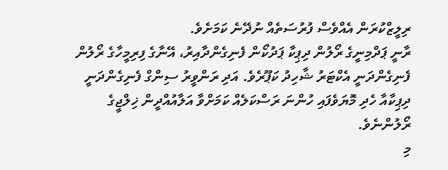ރިލީޒްކުރަން އެއްވެސް ފުރުސަތެއް ނުދޭނެ ކަމަށެވެ.
ރާނީ ޕަދްމިނީގެ ރޯލުން ދިޕިކާ ޕަދުކޯން ފެނިގެންދާއިރު، އޭނާގެ ފިރިމީހާގެ ރޯލުން ފެނިގެންދަނީ އެކްޓަރު ޝާހިދު ކަޕޫރެވެ. އަދި ރަންވީރު ސިންގް ފެނިގެންދަނީ ދިޕިކާއާ ހެދި މޮޔަވެފައި ހުންނަ ރަސްކަލެއް ކަމަށްވާ އަލާއުއްދީން ޚިލްޖީގެ ރޯލުންނެވެ.
މި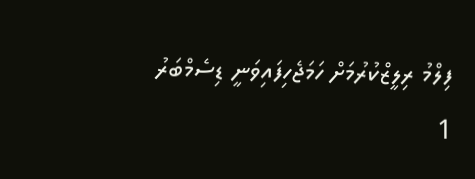ފިލްމު ރިލީޒްކުރުމަށް ހަމަޖެހިފައިވަނީ ޑިސެމްބަރު 1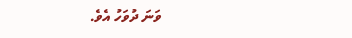ވަނަ ދުވަހު އެވެ.